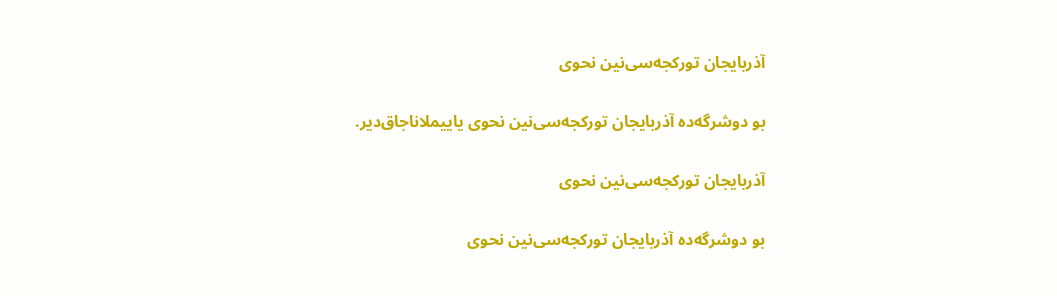آذربایجان تورکجه‌سی‌نین نحوی

بو دوشرگه‌ده آذربایجان تورکجه‌سی‌نین نحوی یاییملاناجاق‌دیر.

آذربایجان تورکجه‌سی‌نین نحوی

بو دوشرگه‌ده آذربایجان تورکجه‌سی‌نین نحوی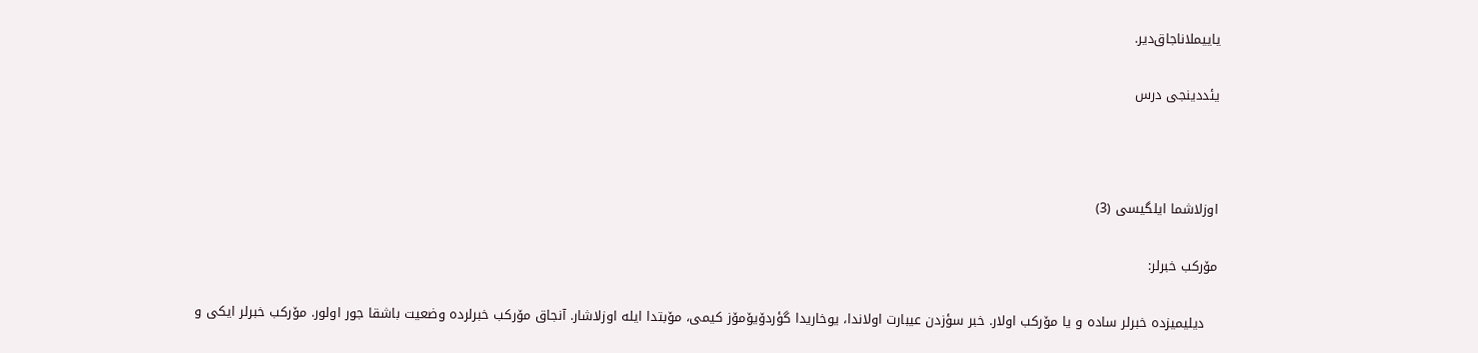یاییملاناجاق‌دیر.

یئددینجى درس



اوزلاشما ایلگیسی (3)

مۆرکب خبرلر:

   دیلیمیزده خبرلر ساده و یا مۆرکب اولار. خبر سؤزدن عیبارت اولاندا، یوخاریدا گؤردۆیۆمۆز کیمى، مۆبتدا ایله اوزلاشار. آنجاق مۆرکب خبرلرده وضعیت باشقا جور اولور. مۆرکب خبرلر ایکى و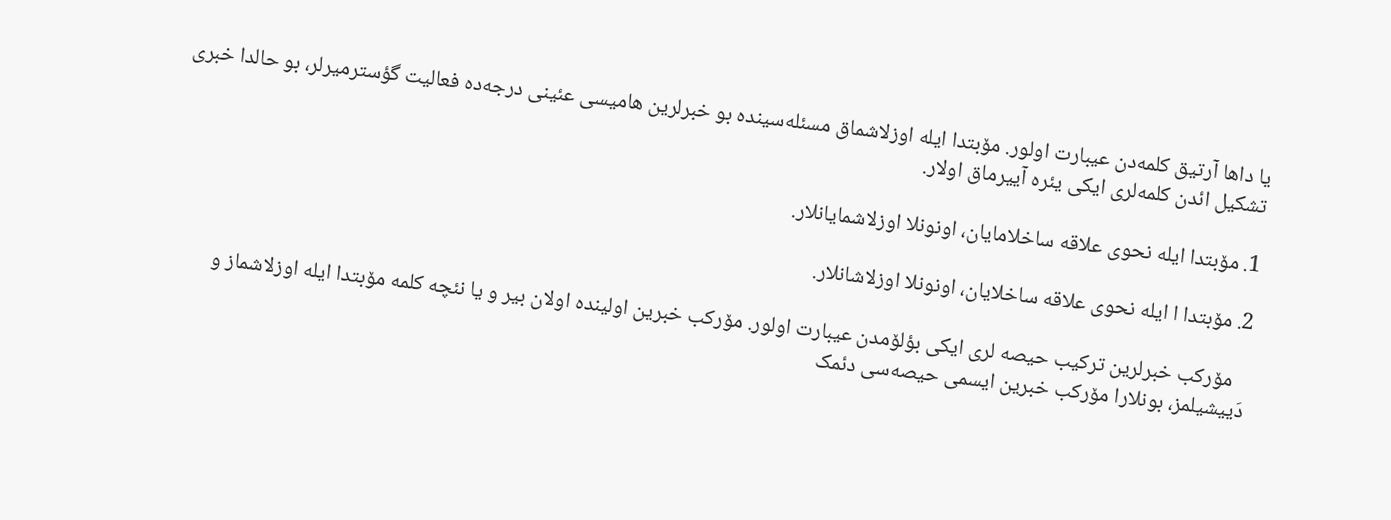یا داها آرتیق کلمه‌دن عیبارت اولور. مۆبتدا ایله اوزلاشماق مسئله‌سینده بو خبرلرین هامیسى عئینى درجه‌ده فعالیت گؤسترمیرلر، بو حالدا خبرى تشکیل ائدن کلمه‌لرى ایکى یئره آییرماق اولار.

1. مۆبتدا ایله نحوى علاقه ساخلامایان، اونونلا اوزلاشمایانلار.

2. مۆبتدا ا ایله نحوى علاقه ساخلایان، اونونلا اوزلاشانلار.

   مۆرکب خبرلرین ترکیب حیصه لرى ایکى بؤلۆمدن عیبارت اولور. مۆرکب خبرین اولینده اولان بیر و یا نئچه کلمه مۆبتدا ایله اوزلاشماز و دَییشیلمز، بونلارا مۆرکب خبرین ایسمى حیصه‌سى دئمک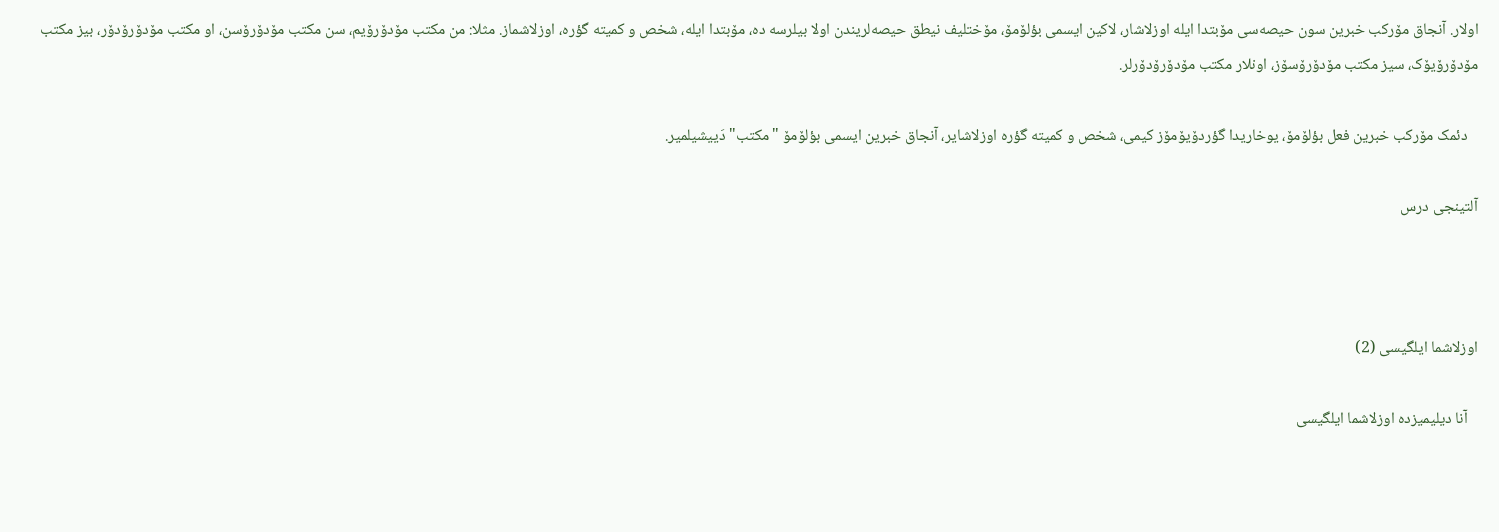اولار. آنجاق مۆرکب خبرین سون حیصه‌سى مۆبتدا ایله اوزلاشار، لاکین ایسمى بؤلۆمۆ، مۆختلیف نیطق حیصه‌لریندن اولا بیلرسه ده، مۆبتدا ایله، شخص و کمیته گؤره، اوزلاشماز. مثلا: من مکتب مۆدۆرۆیم، سن مکتب مۆدۆرۆسن، او مکتب مۆدۆرۆدۆر، بیز مکتب مۆدۆرۆیۆک، سیز مکتب مۆدۆرۆسۆز، اونلار مکتب مۆدۆرۆدۆرلر.

   دئمک مۆرکب خبرین فعل بؤلۆمۆ، یوخاریدا گؤردۆیۆمۆز کیمى، شخص و کمیته گؤره اوزلاشایر، آنجاق خبرین ایسمى بؤلۆمۆ "مکتب" دَییشیلمیر.

آلتینجى درس



اوزلاشما ایلگیسى (2)

   آنا دیلیمیزده اوزلاشما ایلگیسى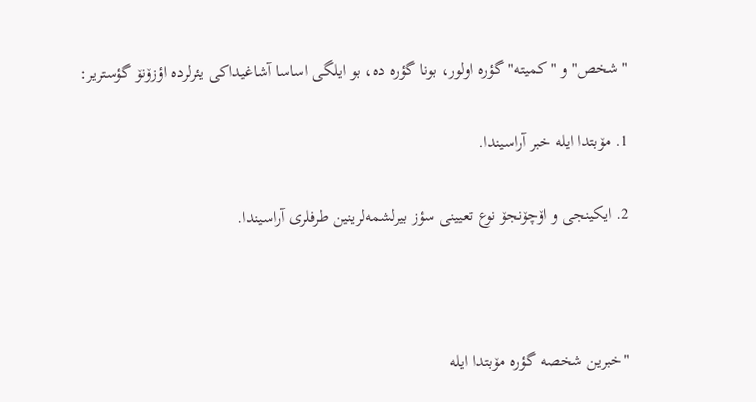"شخص" و "کمیته" گؤره اولور، بونا گؤره ده، بو ایلگى اساسا آشاغیداکى یئرلرده اؤزۆنۆ گؤستریر:

1. مۆبتدا ایله خبر آراسیندا.

2. ایکینجى و اۆچۆنجۆ نوع تعیینى سؤز بیرلشمه‌لرینین طرفلرى آراسیندا.



"خبرین شخصه گؤره مۆبتدا ایله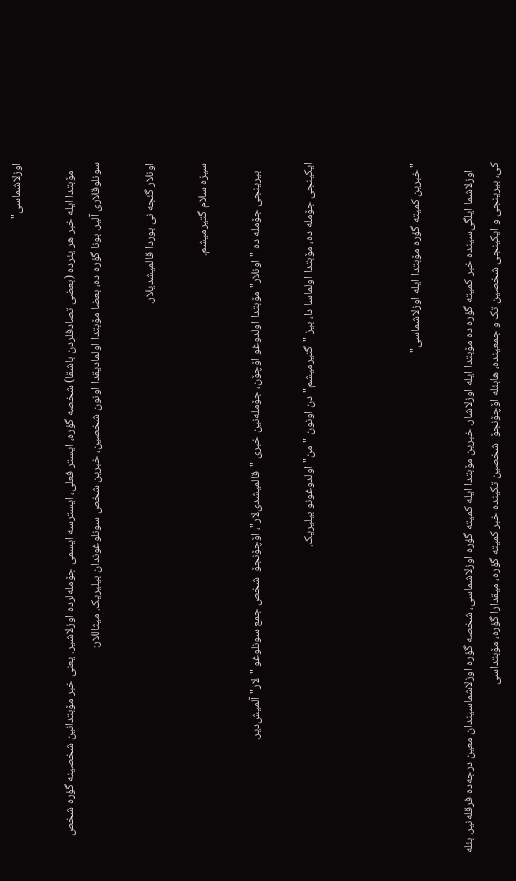اوزلاشماسى"

   مۆبتدا ایله خبر هر یئرده (بعضى تصادفلردن باشقا) شخصه گؤره، ایستر فعلى، ایسترسه ایسمى جۆمله‌لرده اوزلاشیر. یعنى خبر مۆبتدانین شخصینه گؤره شخص سونلوقلارى آلیر. بونا گؤره ده، بعضا مۆبتدا اولمادیقدا اونون شخصین، خبرین شخص سونلوغوندان بیلیریک. میثاللار:

اونلار گئجه نى بوردا قالمیشدیلار.

سیزه سلام گتیرمیشم.

   بیرینجى جۆمله ده "اونلار" مۆبتدا اولدوغو اۆچۆن، جۆمله‌نین خبرى "قالمیشدی‌لار"، اۆچۆنجۆ  شخص جمع سونلوغو "لار" آلمیش‌دیر.

ایکینجى جۆمله ده، مۆبتدا اولماسا دا، بیز "گتیرمیشم" دن اونون "من" اولدوغونو بیلیریک.



"خبرین کمیته گؤره مۆبتدا ایله اوزلاشماسى"

   اوزلاشما ایلگی‌سینده خبر کمیته گؤره ده مۆبتدا ایله اوزلاشار. خبرین مۆبتدا ایله کمیته گؤره اوزلاشماسى، شخصه گؤره اوزلاشماسیندان معین درجه‌ده فرقله‌نیر. بئله کى، بیرینجى و ایکینجى شخصین تک و جمعینده، هابئله اۆچۆنجۆ  شخصین تکینده خبر کمیته گؤره، میقدارا گؤره، مۆبتداسى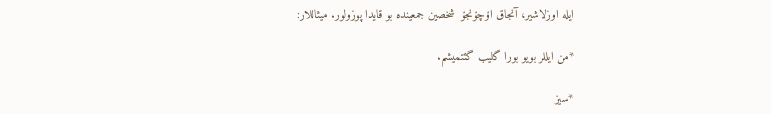ایله اوزلاشیر، آنجاق اۆچۆنجۆ  شخصین جمعینده بو قایدا پوزولور. میثاللار:

*من ایللر بویو بورا گلیب گئتمیشم.

*سیز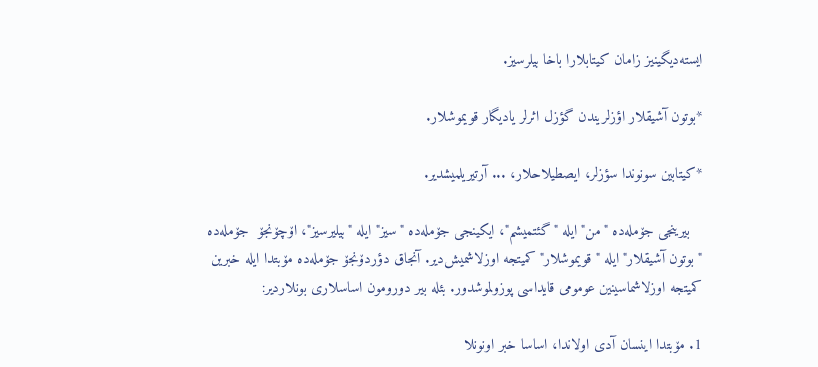ایسته‌دیگینیز زامان کیتابلارا باخا بیلرسیز.

*بوتون آشیقلار اؤزلریندن گؤزل اثرلر یادیگار قویموشلار.

*کیتابین سونوندا سؤزلر، ایصطیلاحلار، ... آرتیریلمیشدیر.

   بیرینجى جۆمله‌ده "من" ایله "گئتمیشم"، ایکینجى جۆمله‌ده "سیز" ایله "بیلیرسیز"، اۆچۆنجۆ  جۆمله‌ده "بوتون آشیقلار" ایله "قویموشلار" کمیتجه اوزلاشمیش‌دیر. آنجاق دؤردۆنجۆ جۆمله‌ده مۆبتدا ایله خبرین کمیتجه اوزلاشماسینین عومومى قایداسى پوزولموشدور. بئله بیر دورومون اساسلارى بونلاردیر:

1. مۆبتدا اینسان آدى اولاندا، اساسا خبر اونونلا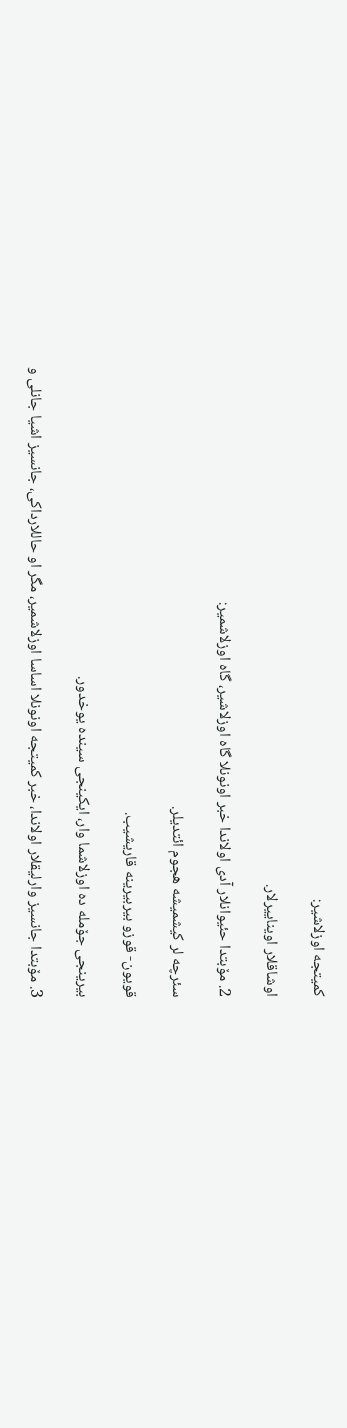کمیتجه اوزلاشیر:

اوشاقلار اویناییرلار.

2. مۆبتدا حئیوانلار آدى اولاندا خبر اونونلا گاه اوزلاشیر، گاه اوزلاشمیر:

سئرچه لر کیشمیشه هجوم ائتدیلر.

قویون- قوزو بیربیرینه قاریشیب.

بیرینجی جۆمله ده اوزلاشما وار، ایکینجی سینده یوخدور.

3. مۆبتدا جانسیز وارلیقلار اولاندا، خبر کمیتجه اونونلا اساسا اوزلاشمیر، مگر او حاللارداکى، جانسیز اشیا جانلى و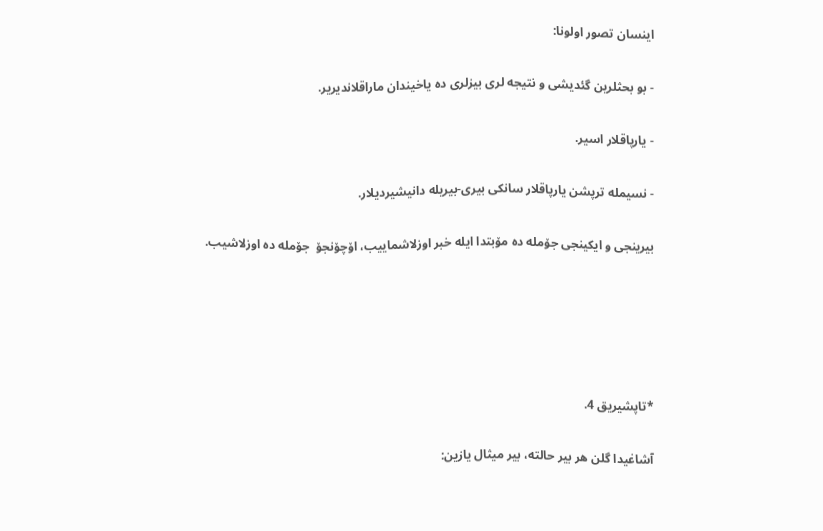اینسان تصور اولونا:

- بو بحثلرین گئدیشى و نتیجه لرى بیزلرى ده یاخیندان ماراقلاندیریر.

- یارپاقلار اسیر.

- نسیمله ترپشن یارپاقلار سانکى بیرى-بیریله دانیشیردیلار.

بیرینجى و ایکینجى جۆمله ده مۆبتدا ایله خبر اوزلاشماییب، اۆچۆنجۆ  جۆمله ده اوزلاشیب.





*تاپشیریق 4.

آشاغیدا گلن هر بیر حالته، بیر میثال یازین: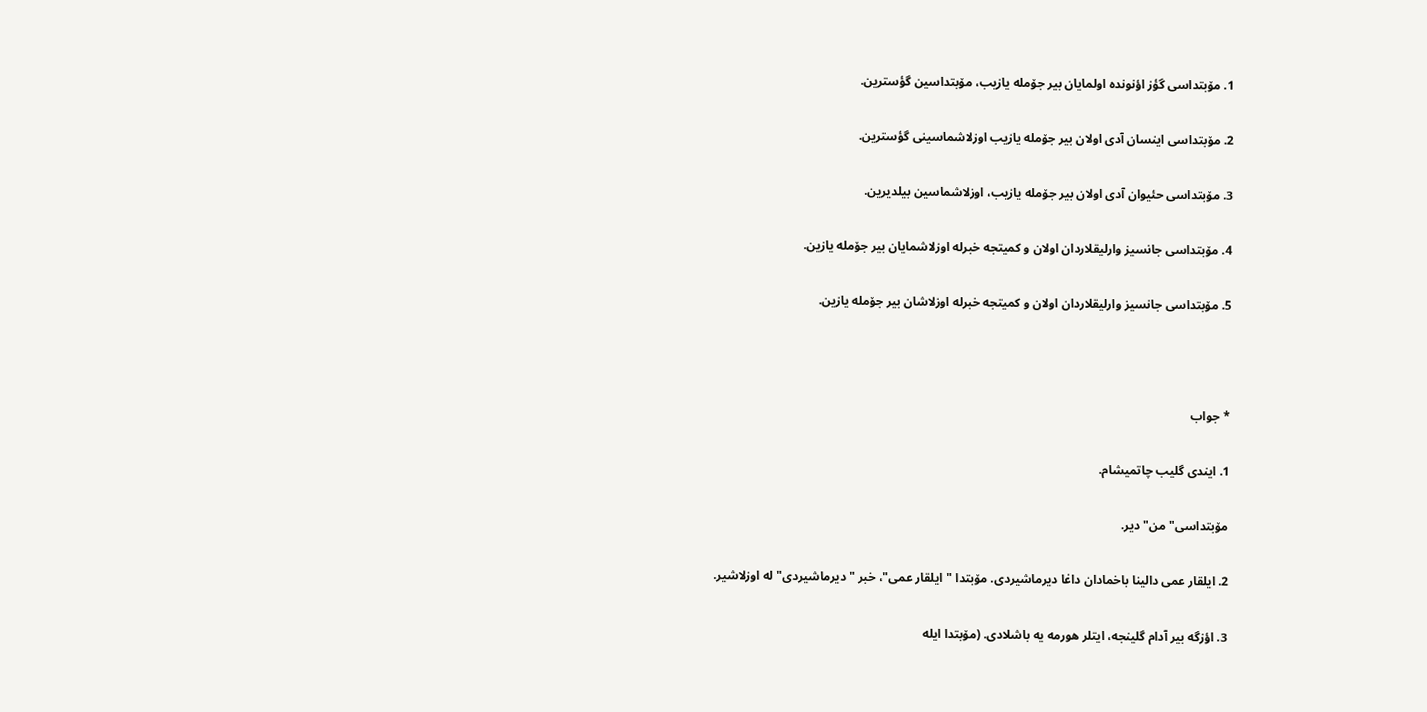1. مۆبتداسى گؤز اؤنونده اولمایان بیر جۆمله یازیب، مۆبتداسین گؤسترین.

2. مۆبتداسى اینسان آدى اولان بیر جۆمله یازیب اوزلاشماسینى گؤسترین.

3. مۆبتداسى حئیوان آدى اولان بیر جۆمله یازیب، اوزلاشماسین بیلدیرین.

4. مۆبتداسى جانسیز وارلیقلاردان اولان و کمیتجه خبرله اوزلاشمایان بیر جۆمله یازین.

5. مۆبتداسى جانسیز وارلیقلاردان اولان و کمیتجه خبرله اوزلاشان بیر جۆمله یازین.



* جواب

1. ایندی گلیب چاتمیشام.

مۆبتداسی" من" دیر.

2. ایلقار عمی دالینا باخمادان داغا دیرماشیردی. مۆبتدا "ایلقار عمی"، خبر "دیرماشیردی" له اوزلاشیر.

3. اؤزگه بیر آدام گلینجه، ایتلر هورمه یه باشلادى. (مۆبتدا ایله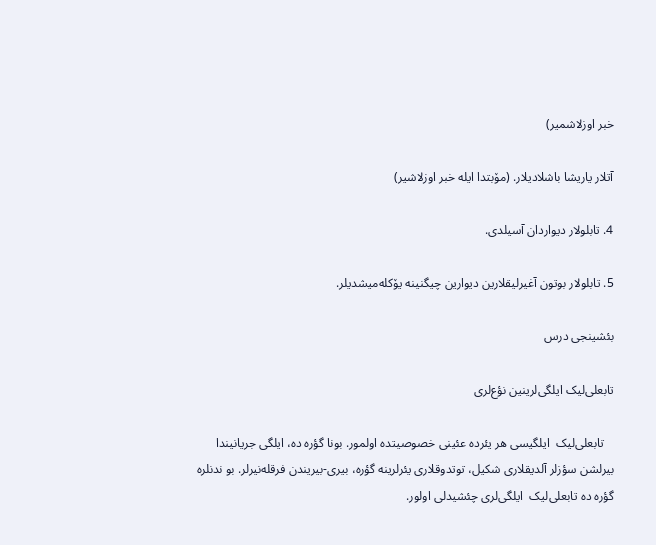خبر اوزلاشمیر)

آتلار یاریشا باشلادیلار. (مۆبتدا ایله خبر اوزلاشیر)

4. تابلولار دیواردان آسیلدى.

5. تابلولار بوتون آغیرلیقلارین دیوارین چیگنینه یۆکله‌میشدیلر.

بئشینجی درس

تابعلی‌لیک ایلگی‌لرینین نؤع‌لرى

   تابعلی‌لیک  ایلگیسى هر یئرده عئینى خصوصیتده اولمور. بونا گؤره ده، ایلگى جریانیندا بیرلشن سؤزلر آلدیقلارى شکیل، توتدوقلارى یئرلرینه گؤره، بیرى-بیریندن فرقله‌نیرلر. بو ندنلره گؤره ده تابعلی‌لیک  ایلگی‌لرى چئشیدلى اولور.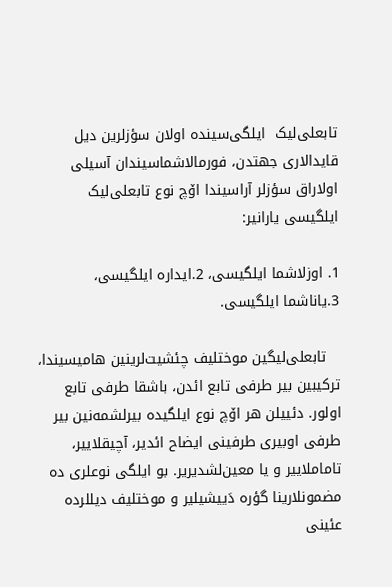تابعلی‌لیک  ایلگی‌سینده اولان سؤزلرین دیل قایدالارى جهتدن، فورمالاشماسیندان آسیلى اولاراق سؤزلر آراسیندا اۆچ نوع تابعلی‌لیک  ایلگیسى یارانیر:

1. اوزلاشما ایلگیسى، 2.ایداره ایلگیسى، 3.یاناشما ایلگیسى.

   تابعلی‌لیگین موختلیف چئشیت‌لرینین هامیسیندا، ترکیبین بیر طرفى تابع ائدن، باشقا طرفى تابع اولور. دئییلن هر اۆچ نوع ایلگیده بیرلشمه‌نین بیر طرفى اوبیرى طرفینى ایضاح ائدیر، آچیقلاییر، تاماملاییر و یا معین‌لشدیریر. بو ایلگى نوعلرى ده مضمونلارینا گؤره دَییشیلیر و موختلیف دیللرده عئینى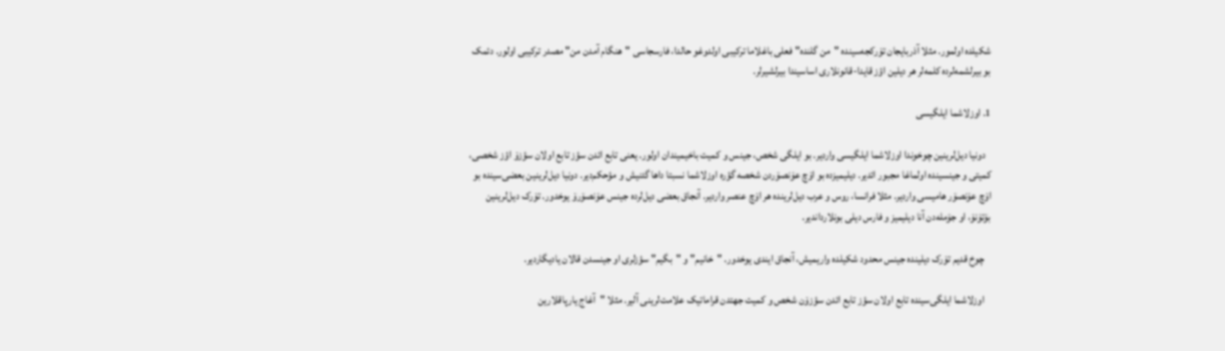شکیلده اولمور. مثلا آذربایجان تۆرکجه‌سینده "من گلنده" فعلى باغلاما ترکیبى اولدوغو حالدا، فارسجاسى "هنگام آمدن من" مصدر ترکیبى اولور. دئمک بو بیرلشمه‌لرده کلمه‌لر هر دیلین اؤز قایدا-قانونلارى اساسیندا بیرلشیرلر.

1. اوزلاشما ایلگیسی

   دونیا دیل‌لرینین چوخوندا اوزلاشما ایلگیسی واردیر. بو ایلگی شخص، جینس و کمیت باخیمیندان اولور. یعنی تابع ائدن سؤز تابع اولان سؤزۆ اؤز شخصى، کمیتى و جینسینده اولماغا مجبور ائدیر. دیلیمیزده بو اۆچ عۆنصۆردن شخصه گؤره اوزلاشما نسبتا داها گئنیش و مؤحکم‌دیر. دونیا دیل‌لرینین بعضی‌سینده بو اۆچ عۆنصۆر هامیسى واردیر. مثلا فرانسا، روس و عرب دیل‌لرینده هر اۆچ عنصر واردیر. آنجاق بعضى دیل‌لرده جینس عۆنصۆرۆ یوخدور. تۆرک دیل‌لرینین بۆتۆنۆ، او جۆمله‌دن آنا دیلیمیز و فارس دیلى بونلارداندیر.

   چوخ قدیم تۆرک دیلینده جینس محدود شکیلده واریمیش، آنجاق ایندى یوخدور. "خانیم" و "بگیم" سؤزلرى او جینسدن قالان یادیگاردیر.

   اوزلاشما ایلگی‌سینده تابع اولان سؤز تابع ائدن سؤزۆن شخص و کمیت جهتدن قراماتیک علامت‌لرینى آلیر. مثلا "آغاج یارپاقلارین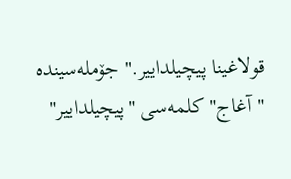قولاغینا پیچیلداییر." جۆمله‌سینده "آغاج" کلمه‌سى "پیچیلداییر"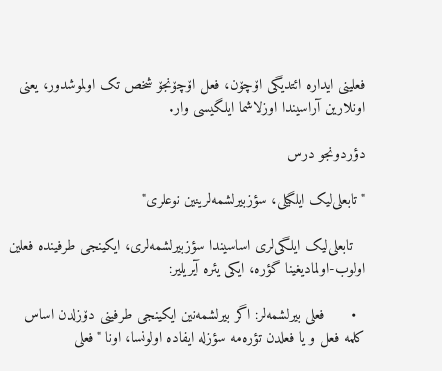فعلینى ایداره ائتدیگى اۆچۆن، فعل اۆچۆنجۆ شخص تک اولموشدور، یعنى اونلارین آراسیندا اوزلاشما ایلگیسى وار.

دؤردونجو درس

"تابعلی‌لیک ایلگیلى، سؤزبیرلشمه‌لرینین نوعلرى"

   تابعلی‌لیک ایلگی‌لرى اساسیندا سؤزبیرلشمه‌لرى، ایکینجى طرفینده فعلین اولوب-اولمادیغینا گؤره، ایکى یئره آیریلیر:

  •      فعلى بیرلشمه‌لر: اگر بیرلشمه‌نین ایکینجى طرفینى دۆزلدن اساس کلمه فعل و یا فعلدن تؤره‌مه سؤزله ایفاده اولونسا، اونا "فعلى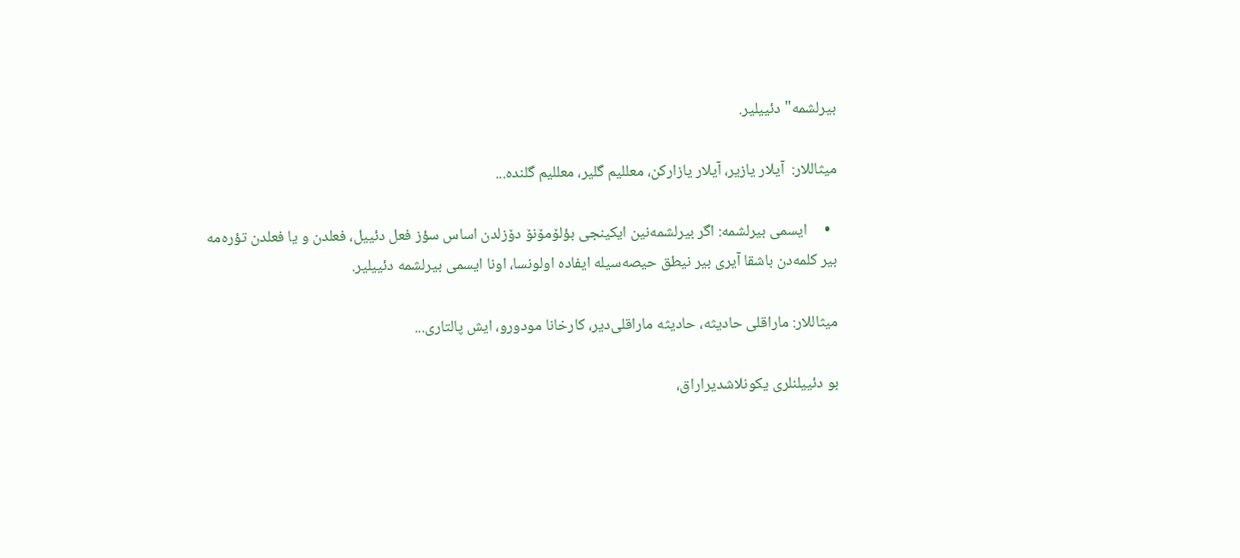بیرلشمه" دئییلیر.

میثاللار:  آیلار یازیر، آیلار یازارکن، معللیم گلیر، معللیم گلنده...

  •     ایسمى بیرلشمه: اگر بیرلشمه‌نین ایکینجى بؤلۆمۆنۆ دۆزلدن اساس سؤز فعل دئییل، فعلدن و یا فعلدن تؤره‌مه بیر کلمه‌دن باشقا آیرى بیر نیطق حیصه‌سیله ایفاده اولونسا، اونا ایسمى بیرلشمه دئییلیر.

میثاللار: ماراقلى حادیثه، حادیثه ماراقلی‌دیر، کارخانا مودورو، ایش پالتارى...

بو دئییلنلرى یکونلاشدیراراق،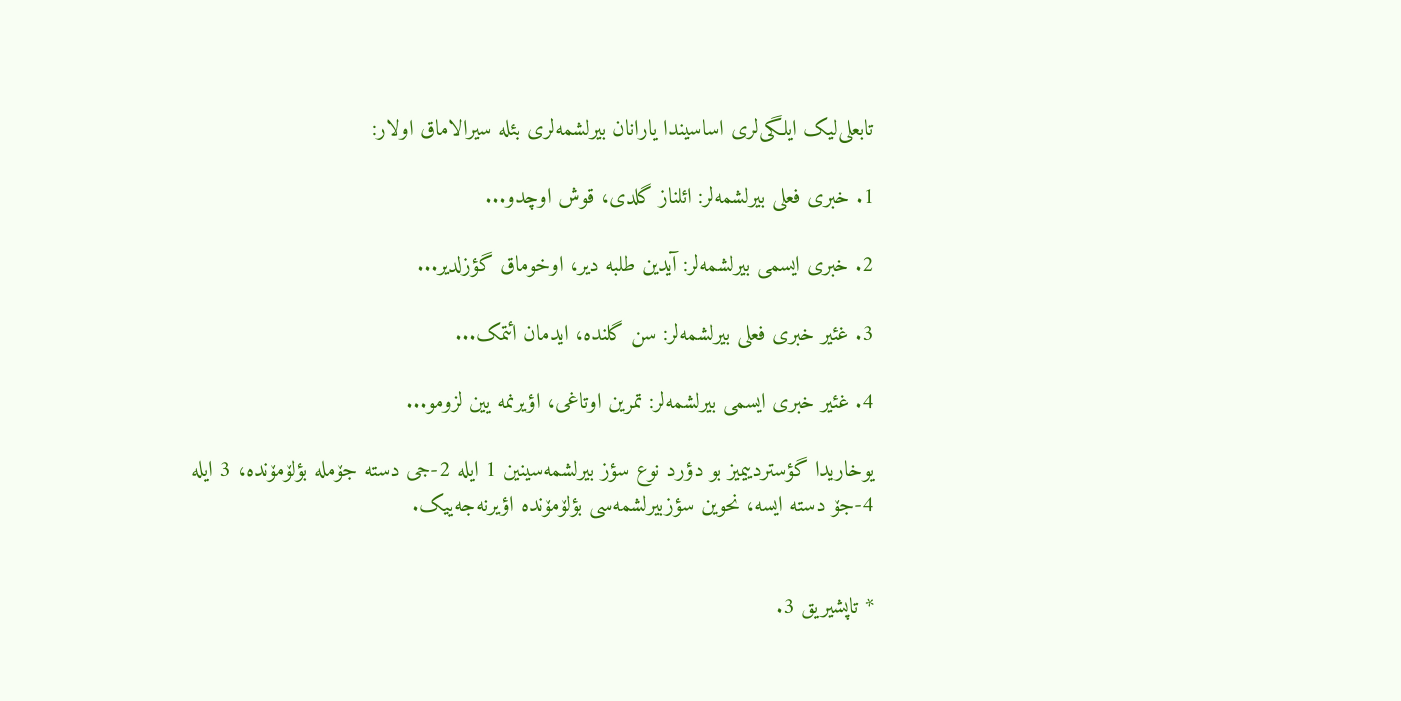تابعلی‌لیک ایلگی‌لرى اساسیندا یارانان بیرلشمه‌لرى بئله سیرالاماق اولار:

1. خبرى فعلى بیرلشمه‌لر: ائلناز گلدى، قوش اوچدو...

2. خبرى ایسمى بیرلشمه‌لر: آیدین طلبه دیر، اوخوماق گؤزلدیر...

3. غئیر خبرى فعلى بیرلشمه‌لر: سن گلنده، ایدمان ائتمک...

4. غئیر خبرى ایسمى بیرلشمه‌لر: تمرین اوتاغى، اؤیرنمه یین لزومو...

یوخاریدا گؤستردییمیز بو دؤرد نوع سؤز بیرلشمه‌سینین 1 ایله 2-جى دسته جۆمله بؤلۆمۆنده، 3 ایله 4-جۆ دسته ایسه، نحوین سؤزبیرلشمه‌سى بؤلۆمۆنده اؤیرنه‌جه‌ییک.


* تاپشیریق 3.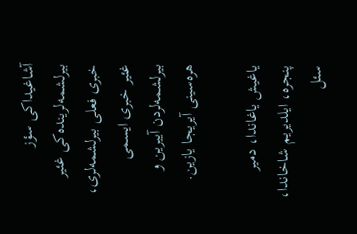آشاغیداکى سؤز بیرلشمه‌لرینده‌کى غئیر خبرى فعلى بیرلشمه‌لرى، غئیر خبرى ایسمى بیرلشمه‌لردن آییرین و هره‌سینى آیریجا یازین.

یاغیش یاغاندا، دمیر پنجره، ایلدیریم شاخاندا، سئل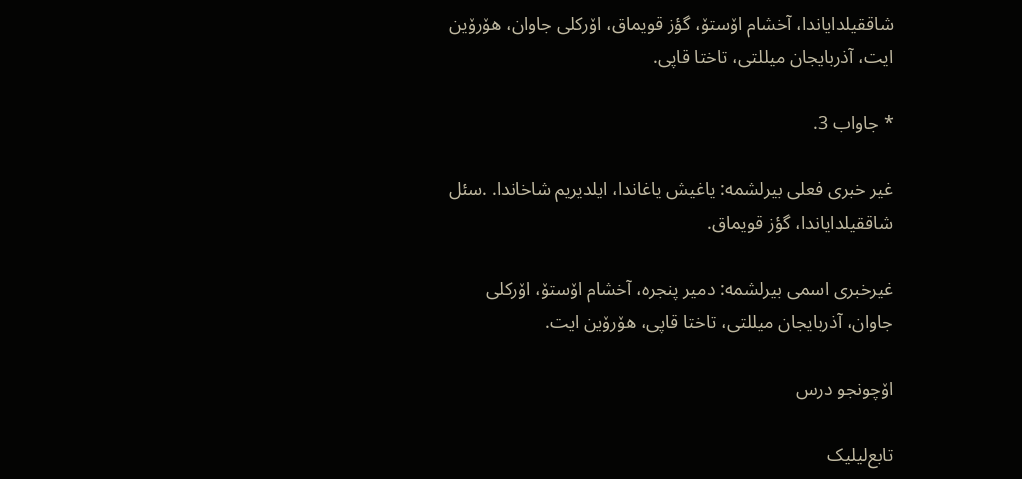شاققیلدایاندا، آخشام اۆستۆ، گؤز قویماق، اۆرکلى جاوان، هۆرۆین ایت، آذربایجان میللتى، تاختا قاپى.

* جاواب 3.

غیر خبری فعلی بیرلشمه: یاغیش یاغاندا، ایلدیریم شاخاندا. .سئل شاققیلدایاندا، گؤز قویماق.

غیرخبری اسمی بیرلشمه: دمیر پنجره، آخشام اۆستۆ، اۆرکلی جاوان، آذربایجان میللتی، تاختا قاپی، هۆرۆ‌ین ایت.

اۆچونجو درس

تابع‌لیلیک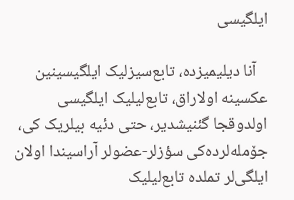ایلگیسى

   آنا دیلیمیزده، تابع‌سیزلیک ایلگیسینین عکسینه اولاراق، تابع‌لیلیک ایلگیسى اولدوقجا گئنیشدیر، حتى دئیه بیلریک کى، جۆمله‌لرده‌کى سؤزلر-عضولر آراسیندا اولان ایلگی‌لر تملده تابع‌لیلیک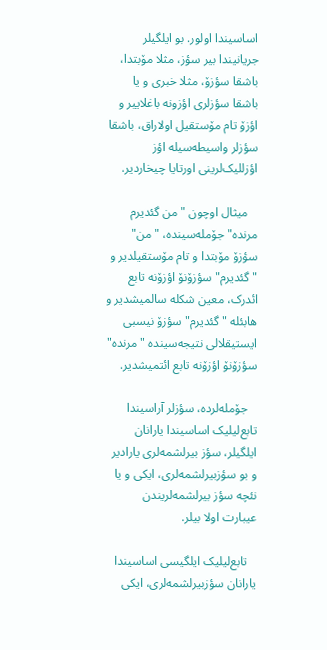اساسیندا اولور. بو ایلگیلر جریانیندا بیر سؤز، مثلا مۆبتدا، باشقا سؤزۆ، مثلا خبرى و یا باشقا سؤزلرى اؤزونه باغلاییر و اؤزۆ تام مۆستقیل اولاراق، باشقا سؤزلر واسیطه‌سیله اؤز اؤزللیک‌لرینى اورتایا چیخاردیر.

   میثال اوچون "من گئدیرم مرنده" جۆمله‌سینده، "من" سؤزۆ مۆبتدا و تام مۆستقیلدیر و "گئدیرم" سؤزۆنۆ اؤزۆنه تابع ائدرک، معین شکله سالمیشدیر و هابئله "گئدیرم" سؤزۆ نیسبى ایستیقلالى نتیجه‌سینده "مرنده" سؤزۆنۆ اؤزۆنه تابع ائتمیشدیر.

   جۆمله‌لرده، سؤزلر آراسیندا تابع‌لیلیک اساسیندا یارانان ایلگیلر، سؤز بیرلشمه‌لرى یارادیر و بو سؤزبیرلشمه‌لرى، ایکى و یا نئچه سؤز بیرلشمه‌لریندن عیبارت اولا بیلر.

   تابع‌لیلیک ایلگیسى اساسیندا یارانان سؤزبیرلشمه‌لرى، ایکى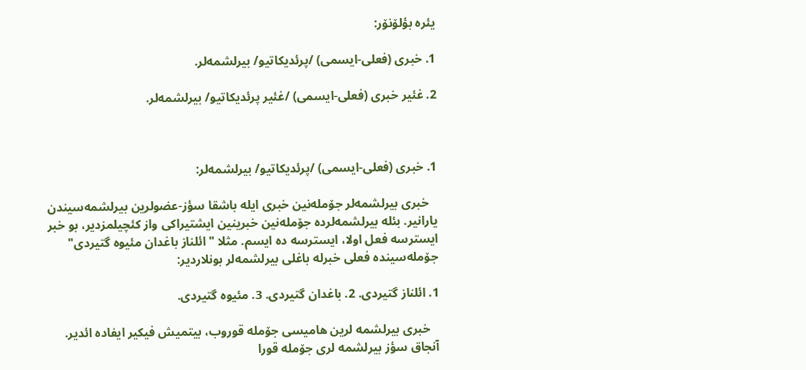یئره بؤلۆنۆر:

1. خبرى (فعلى-ایسمى) /پرئدیکاتیو/ بیرلشمه‌لر.

2. غئیر خبرى (فعلى-ایسمى) /غئیر پرئدیکاتیو/ بیرلشمه‌لر.



1. خبرى (فعلى-ایسمى) /پرئدیکاتیو/ بیرلشمه‌لر:

   خبرى بیرلشمه‌لر جۆمله‌نین خبرى ایله باشقا سؤز-عضولرین بیرلشمه‌سیندن یارانیر. بئله بیرلشمه‌لرده جۆمله‌نین خبرینین ایشتیراکى واز کئچیلمزدیر، بو خبر ایسترسه فعل اولا، ایسترسه ده ایسم. مثلا "ائلناز باغدان مئیوه گتیردى" جۆمله‌سینده فعلى خبرله باغلى بیرلشمه‌لر بونلاردیر:

1. ائلناز گتیردى. 2. باغدان گتیردى. 3. مئیوه گتیردى.

   خبرى بیرلشمه لرین هامیسى جۆمله قوروب، بیتمیش فیکیر ایفاده ائدیر. آنجاق سؤز بیرلشمه لرى جۆمله قورا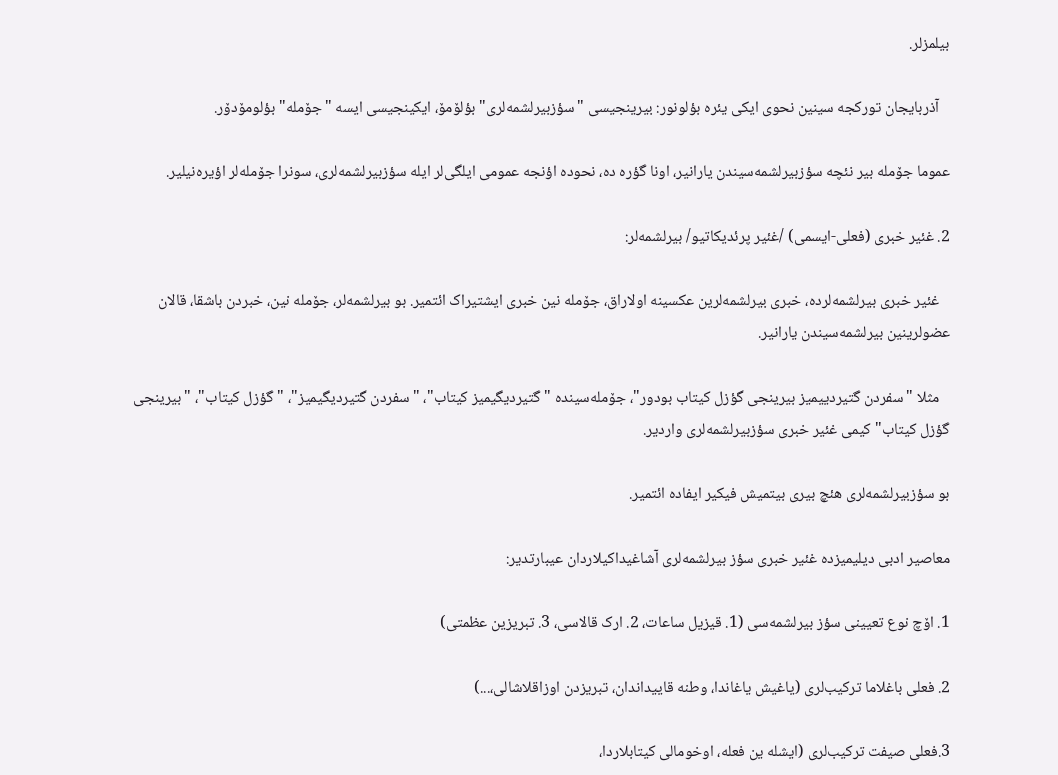بیلمزلر.

   آذربایجان تورکجه سینین نحوى ایکى یئره بؤلونور: بیرینجیسى "سؤزبیرلشمه‌لرى" بؤلۆمۆ، ایکینجیسى ایسه "جۆمله" بؤلومۆدۆر.

عموما جۆمله بیر نئچه سؤزبیرلشمه‌سیندن یارانیر، اونا گؤره ده، نحوده اؤنجه عمومى ایلگی‌لر ایله سؤزبیرلشمه‌لرى، سونرا جۆمله‌لر اؤیره‌نیلیر.

2. غئیر خبرى (فعلى-ایسمى) /غئیر پرئدیکاتیو/ بیرلشمه‌لر:

   غئیر خبرى بیرلشمه‌لرده، خبرى بیرلشمه‌لرین عکسینه اولاراق، جۆمله نین خبرى ایشتیراک ائتمیر. بو بیرلشمه‌لر، جۆمله نین، خبردن باشقا، قالان عضولرینین بیرلشمه‌سیندن یارانیر.

   مثلا "سفردن گتیردییمیز بیرینجى گؤزل کیتاب بودور"، جۆمله‌سینده "گتیردیگیمیز کیتاب"، "سفردن گتیردیگیمیز"، "گؤزل کیتاب"، "بیرینجى گؤزل کیتاب" کیمى غئیر خبرى سؤزبیرلشمه‌لرى واردیر.

بو سؤزبیرلشمه‌لرى هئچ بیرى بیتمیش فیکیر ایفاده ائتمیر.

معاصیر ادبى دیلیمیزده غئیر خبرى سؤز بیرلشمه‌لرى آشاغیداکیلاردان عیبارتدیر:

1. اۆچ نوع تعیینى سؤز بیرلشمه‌سى (1. قیزیل ساعات، 2. ارک قالاسى، 3. تبریزین عظمتى)

2. فعلى باغلاما ترکیب‌لرى (یاغیش یاغاندا، وطنه قاییداندان، تبریزدن اوزاقلاشالى،...)

3.فعلى صیفت ترکیب‌لرى (ایشله ین فعله، اوخومالى کیتابلاردا،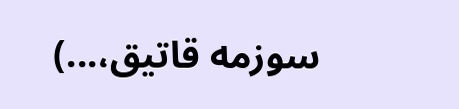سوزمه قاتیق،...)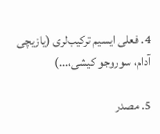4. فعلى ایسیم ترکیب‌لرى (یازیچى آدام، سوروجو کیشى،...)

5. مصدر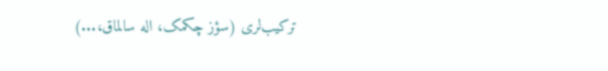ترکیب‌لرى (سؤز چکمک، اله سالماق،...)